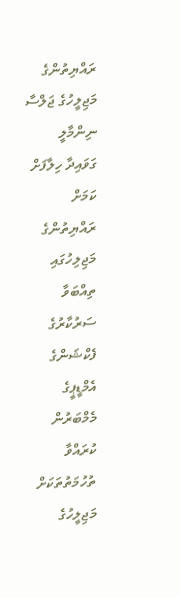ރައްޔިތުންގެ މަޖިލީހުގެ ޖަލްސާ ނިންމާލީ ގަވައިދާ ހިލާފަށް ކަމަށް ރައްޔިތުންގެ މަޖިލިހުގައި ތިއްބަވާ ސަރުކާރުގެ ފެކްޝަންގެ އެމްޑީޕީގެ މެމްބަރުން ކުރައްވާ ތުހުމަތުތަކަށް މަޖިލީހުގެ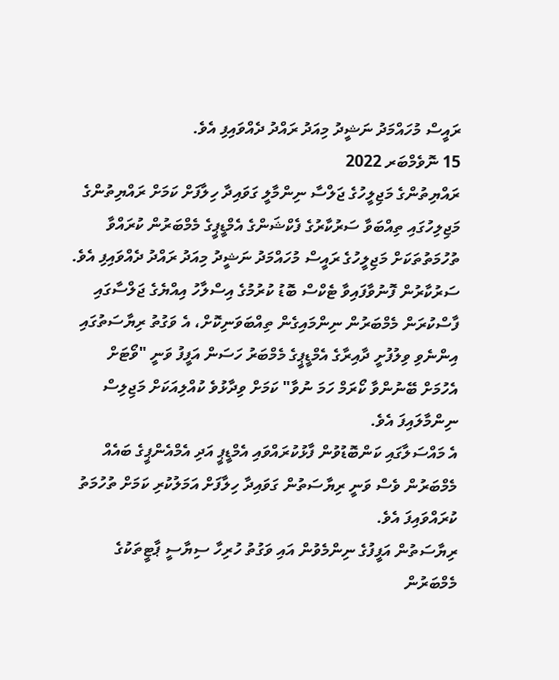ރައީސް މުހައްމަދު ނަޝީދު މިއަދު ރައްދު ދެއްވައިފި އެވެ.
15 ނޮވެމްބަރ 2022
ރައްޔިތުންގެ މަޖިލީހުގެ ޖަލްސާ ނިންމާލީ ގަވައިދާ ހިލާފަށް ކަމަށް ރައްޔިތުންގެ މަޖިލިހުގައި ތިއްބަވާ ސަރުކާރުގެ ފެކްޝަންގެ އެމްޑީޕީގެ މެމްބަރުން ކުރައްވާ ތުހުމަތުތަކަށް މަޖިލީހުގެ ރައީސް މުހައްމަދު ނަޝީދު މިއަދު ރައްދު ދެއްވައިފި އެވެ.
ސަރުކާރުން ފޮނުވާފައިވާ ޓެކްސް ބޮޑު ކުރުމުގެ އިސްލާހު އިއްޔެގެ ޖަލްސާގައި ފާސްކުރަން މެމްބަރުން ނިންމައިގެން ތިއްބަވަނިކޮށް، އެ ވަގުތު ރިޔާސަތުގައި އިންނެވި ވިލުފުށީ ދާއިރާގެ އެމްޑީޕީގެ މެމްބަރު ހަސަން އަފީފު ވަނީ "ވޯޓަށް އެހުމަށް ބޭނުންވާ ކޯރަމް ހަމަ ނުވާ" ކަމަށް ވިދާޅުވެ ކުއްލިއަކަށް މަޖިލިސް ނިންމާލައިފަ އެވެ.
އެ މައްސަލާގައި ކަންބޮޑުވުން ފާޅުކުރައްވައި އެމްޑީޕީ އަދި އެމްއެންޕީގެ ބައެއް މެމްބަރުން ވެސް ވަނީ ރިޔާސަތުން ގަވައިދާ ހިލާފަށް އަމަލުކުރި ކަމަށް ތުހުމަތު ކުރައްވައިފަ އެވެ.
ރިޔާސަތުން އަފީފުގެ ނިންމެވުން އައި ވަގުތު ހުރިހާ ސިޔާސީ ޕާޓީތަކުގެ މެމްބަރުން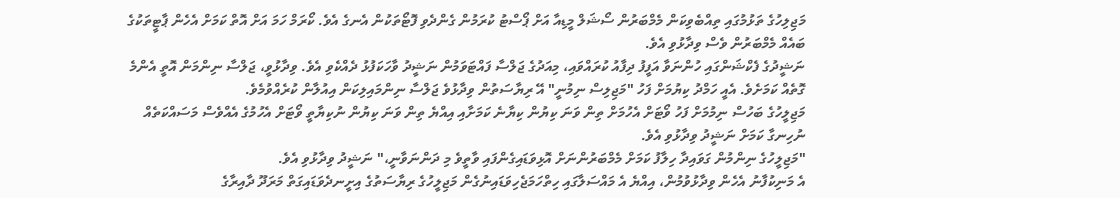މަޖިލިހުގެ ތަޅުމުގައި ތިއްބެވިކަން މެމްބަރުން ސޯޝަލް މީޑިއާ އަށް ޕޯސްޓު ކުރަމުން ގެންދެވި ފޮޓޯތަކުން އެނގެ އެވެ. ކޯރަމް ހަމަ އަށް އޮތް ކަމަށް އެހެން ޕާޓީތަކުގެ ބައެއް މެމްބަރުން ވެސް ވިދާޅުވި އެވެ.
ނަޝީދުގެ ފެކްޝަންގައި ހުންނަވާ އަފީފު ދިފާއު ކުރައްވައި، މިއަދުގެ ޖަލްސާ ފައްޓަވަމުން ނަޝީދު ވާހަކަފުޅު ދެއްކެވި އެވެ. ވިދާޅުވީ، ޖަލްސާ ނިންމަން އޮތީ އެންމެ ގޮތެއް ކަމަށެވެ. އެއީ ހަމްދު ކިޔުމަށް ފަހު "މަޖިލިސް ނިމުނީ" އޭ ރިޔާސަތުން ވިދާޅުވެ ޖަލްސާ ނިންމައިލިކަން އިއުލާން ކުރެއްވުމެވެ.
މަޖިލީހުގެ ބަހުސް ނިމުމަށް ފަހު ވޯޓަށް އެހުމަށް ތިން ވަނަ ކިޔުން ކިޔާނެ ކަމަށާއި އިއްޔެ ތިން ވަނަ ކިޔުން ނުކިޔާތީ ވޯޓަށް އެހުމުގެ އެއްވެސް މަސައްކަތެއް ނުހިނގާ ކަމަށް ނަޝީދު ވިދާޅުވި އެވެ.
"މަޖިލީހުގެ ނިންމުން ގަވައިދާ ހިލާފު ކަމަށް މެމްބަރުންނަށް އޮޅިވަޑައިގެންފައި ވާތީވެ މި ދަންނަވާނީ،" ނަޝީދު ވިދާޅުވި އެވެ.
އެ މަނިކުފާނު އެހެން ވިދާޅުވުމުން، އިއްޔެ އެ މައްސަލާގައި ހިތްހަމަޖެހިވަޑައިނުގެން މަޖިލީހުގެ ރިޔާސަތުގެ އިށީނދެވަޑައިގަތް މަރަދޫ ދާއިރާގެ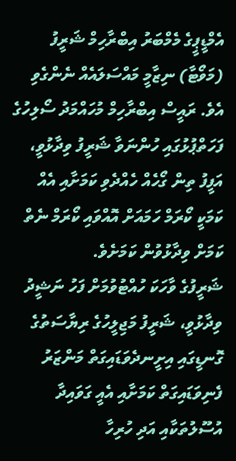އެމްޑީޕީގެ މެމްބަރު އިބްރާހިމް ޝަރީފު (މަވޯޓާ) ނިޒާމީ މައްސަލައެއް ނެންގެވި އެވެ. ރައީސް އިބްރާހިމް މުހައްމަދު ސޯލިހުގެ ފަހަތްޕުޅުގައި ހުންނަވާ ޝަރީފު ވިދާޅުވީ، އަފީފު ތިން ގޯހެއް ހެއްދެވި ކަމަށާއި އެއް ކަމަކީ ކޯރަމް ހަމައަށް އޮއްވައި ކޯރަމް ނެތް ކަމަށް ވިދާޅުވުން ކަމަށެވެ.
ޝަރީފުގެ ވާހަކަ ހުއްޓުވުމަށް ފަހު ނަޝީދު ވިދާޅުވީ، ޝަރީފު މަޖިލީހުގެ ރިޔާސަތުގެ ގޮނޑީގައި އިށީނދެވަޑައިގަތް މަންޒަރު ފެނިވަޑައިގަތް ކަމަށާއި އެއީ ގަވައިދާ އުސޫލުތަކާއި އަދި ހުރިހާ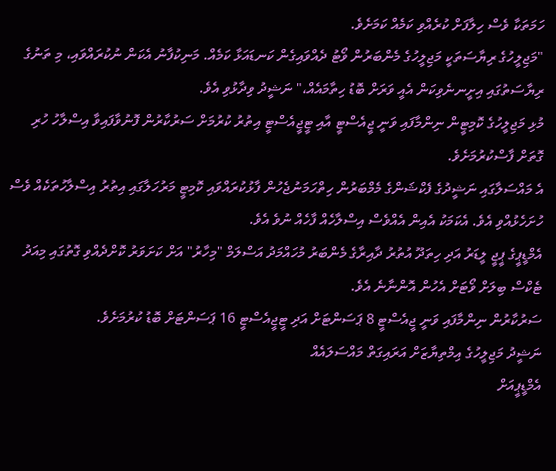ހަމަތަކާ ވެސް ހިލާފަށް ކުރެއްވި ކަމެއް ކަމަށެވެ.
"މަޖިލީހުގެ ރިޔާސަތަކީ މަޖިލީހުގެ މެންބަރުން ވޯޓު ދެއްވައިގެން ކަނޑައަޅާ ކަމެއް. މަނިކުފާނު އެކަން ނުކުރައްވައި، މި ތަނުގެ ރިޔާސަތުގައި އިށީނނެވިކަން އެއީ ވަރަށް ބޮޑު ހިތާމައެއް،" ނަޝީދު ވިދާޅުވި އެވެ.
މުޅި މަޖިލީހުގެ ކޮމިޓީން ނިންމާފައި ވަނީ ޖީއެސްޓީ އާއި ޓީޖީއެސްޓީ އިތުރު ކުރުމަށް ސަރުކާރުން ފޮނުވާފައިވާ އިސްލާހު ހުރި ގޮތަށް ފާސްކުރުމަށެވެ.
އެ މައްސަލާގައި ނަޝީދުގެ ފެކްޝަންގެ މެމްބަރުން ހިތްހަމަނުޖެހުން ފާޅުކުރައްވައި ކޮމިޓީ މަރުހަލާގައި އިތުރު އިސްލާހުތަކެއް ވެސް ހުށަހެޅުއްވި އެވެ. އެކަމަކު އެއިން އެއްވެސް އިސްލާހެއް ފާހެއް ނުވެ އެވެ.
އެމްޑީޕީގެ ޕީޖީ ލީޑަރު އަދި ހިތަދޫ އުތުރު ދާއިރާގެ މެންބަރު މުހައްމަދު އަސްލަމް "މިހާރު" އަށް ކަށަވަރު ކޮށްދެއްވި ގޮތުގައި މިއަދު ޓެކްސް ބިލަށް ވޯޓަށް އެހުން އޮންނާނެ އެވެ.
ސަރުކާރުން ނިންމާފައި ވަނީ ޖީއެސްޓީ 8 ޕަސަންޓަށް އަދި ޓީޖީއެސްޓީ 16 ޕަސަންޓަށް ބޮޑު ކުރުމަށެވެ.
ނަޝީދު މަޖިލީހުގެ އިމްތިޔާޒަށް އަރައިގަތް މައްސަލައެއް
އެމްޑީޕީއަށް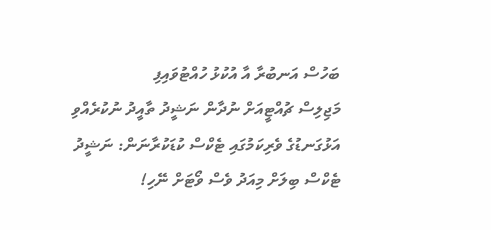ބަހުސް އަނބުރާ އާ އުކުޅު ހުއްޓުވައިފި
މަޖިލިސް ޗުއްޓީއަށް ނުދާން ނަޝީދު ތާއީދު ނުކުރެއްވި
އަޅުގަނޑުގެ ވެރިކަމުގައި ޓެކްސް ކުޑަކުރާނަން: ނަޝީދު
ޓެކްސް ބިލަށް މިއަދު ވެސް ވޯޓަށް ނޭހި!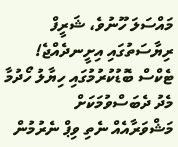މައްސަލަ ހޫނުވެ، ޝަރީފް ރިޔާސަތުގައި އިށީނދެއްޖެ!
ޓެކްސް ބޮޑުކުރުމުގައި ހިޔާލު ހޯދުމާ މެދު ދެބަސްވުމަކަށް
މަޝްވަރާއެއް ނެތި ވިޕް ނެރުމުން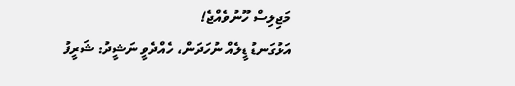މަޖިލިސް ހޫނުވެއްޖެ!
އަޅުގަނޑު ޑީލެއް ނުހަދަން، ހެއްދެވީ ނަޝީދު: ޝަރީފު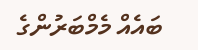ބައެއް މެމްބަރުންގެ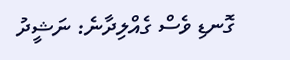ގޮނޑި ވެސް ގެއްލިދާނެ: ނަޝީދު